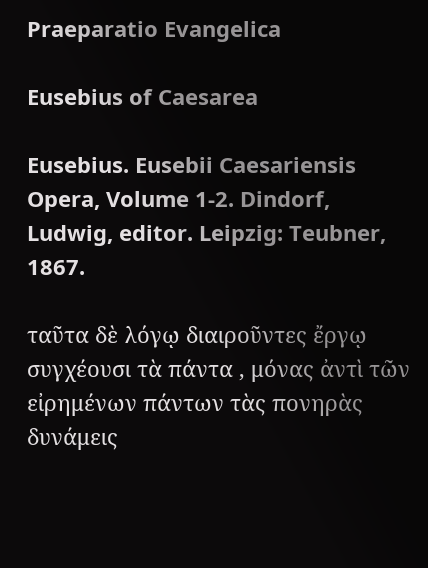Praeparatio Evangelica

Eusebius of Caesarea

Eusebius. Eusebii Caesariensis Opera, Volume 1-2. Dindorf, Ludwig, editor. Leipzig: Teubner, 1867.

ταῦτα δὲ λόγῳ διαιροῦντες ἔργῳ συγχέουσι τὰ πάντα , μόνας ἀντὶ τῶν εἰρημένων πάντων τὰς πονηρὰς δυνάμεις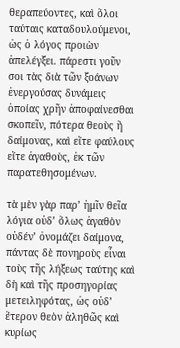θεραπεύοντες, καὶ ὅλοι ταύταις καταδουλούμενοι, ὡς ὁ λόγος προιὼν ἀπελέγξει. πάρεστι γοῦν σοι τὰς διὰ τῶν ξοάνων ἐνεργούσας δυνάμεις ὁποίας χρῆν ἀποφαίνεσθαι σκοπεῖν, πότερα θεοὺς ἢ δαίμονας, καὶ εἴτε φαύλους εἴτε ἀγαθοὺς, ἐκ τῶν παρατεθησομένων.

τὰ μὲν γὰρ παρ’ ἡμῖν θεῖα λόγια οὐδ’ ὅλως ἀγαθὸν οὐδέν’ ὀνομάζει δαίμονα, πάντας δὲ πονηροὺς εἷναι τοὺς τῆς λήξεως ταύτης καὶ δὴ καὶ τῆς προσηγορίας μετειληφότας, ὡς οὐδ’ ἕτερον θεὸν ἀληθῶς καὶ κυρίως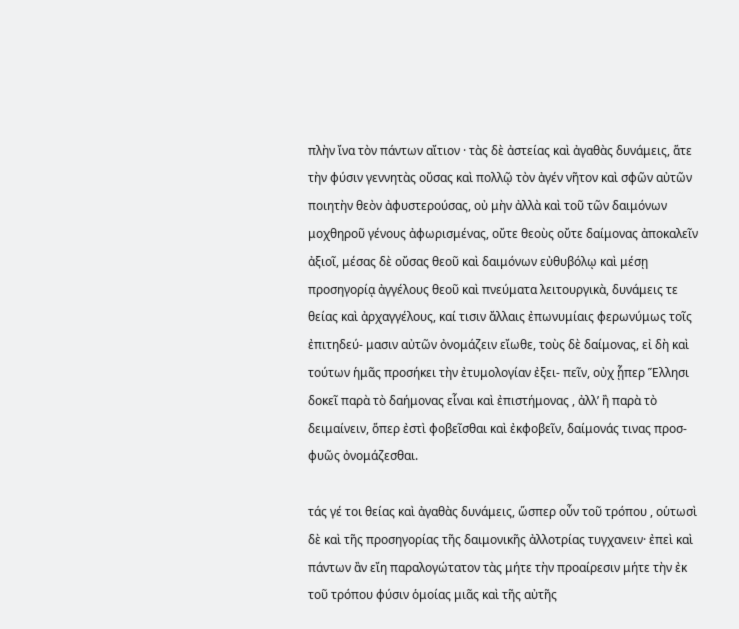πλὴν ἴνα τὸν πάντων αἴτιον · τὰς δὲ ἀστείας καὶ ἀγαθὰς δυνάμεις, ἅτε τὴν φύσιν γεννητὰς οὔσας καὶ πολλῷ τὸν ἀγέν νῆτον καὶ σφῶν αὐτῶν ποιητὴν θεὸν ἀφυστερούσας, οὐ μὴν ἀλλὰ καὶ τοῦ τῶν δαιμόνων μοχθηροῦ γένους ἀφωρισμένας, οὔτε θεοὺς οὔτε δαίμονας ἀποκαλεῖν ἀξιοῖ, μέσας δὲ οὔσας θεοῦ καὶ δαιμόνων εὐθυβόλῳ καὶ μέσῃ προσηγορίᾳ ἀγγέλους θεοῦ καὶ πνεύματα λειτουργικὰ, δυνάμεις τε θείας καὶ ἀρχαγγέλους, καί τισιν ἄλλαις ἐπωνυμίαις φερωνύμως τοῖς ἐπιτηδεύ- μασιν αὐτῶν ὀνομάζειν εἴωθε, τοὺς δὲ δαίμονας, εἰ δὴ καὶ τούτων ἡμᾶς προσήκει τὴν ἐτυμολογίαν ἐξει- πεῖν, οὐχ ᾗπερ Ἕλλησι δοκεῖ παρὰ τὸ δαήμονας εἷναι καὶ ἐπιστήμονας , ἀλλ’ ἢ παρὰ τὸ δειμαίνειν, ὅπερ ἐστὶ φοβεῖσθαι καὶ ἐκφοβεῖν, δαίμονάς τινας προσ- φυῶς ὀνομάζεσθαι.

τάς γέ τοι θείας καὶ ἀγαθὰς δυνάμεις, ὥσπερ οὖν τοῦ τρόπου , οὑτωσὶ δὲ καὶ τῆς προσηγορίας τῆς δαιμονικῆς ἀλλοτρίας τυγχανειν· ἐπεὶ καὶ πάντων ἂν εἴη παραλογώτατον τὰς μήτε τὴν προαίρεσιν μήτε τὴν ἐκ τοῦ τρόπου φύσιν ὁμοίας μιᾶς καὶ τῆς αὐτῆς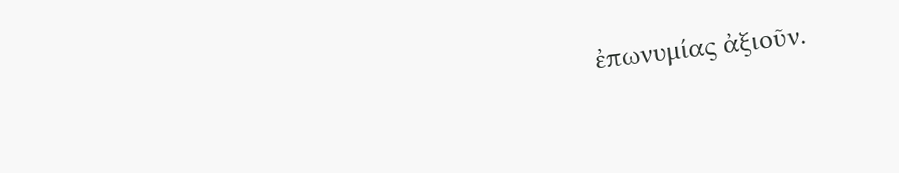ἐπωνυμίας ἀξιοῦν.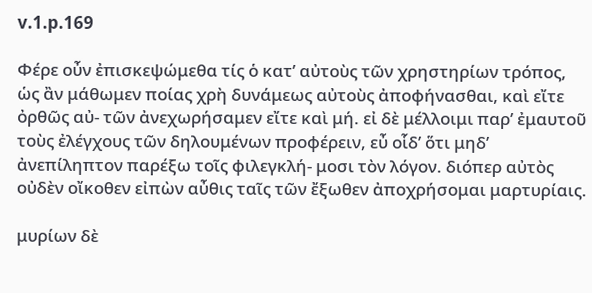v.1.p.169

Φέρε οὖν ἐπισκεψώμεθα τίς ὁ κατ’ αὐτοὺς τῶν χρηστηρίων τρόπος, ὡς ἂν μάθωμεν ποίας χρὴ δυνάμεως αὐτοὺς ἀποφήνασθαι, καὶ εἴτε ὀρθῶς αὐ- τῶν ἀνεχωρήσαμεν εἴτε καὶ μή. εἰ δὲ μέλλοιμι παρ’ ἐμαυτοῦ τοὺς ἐλέγχους τῶν δηλουμένων προφέρειν, εὖ οἷδ’ ὅτι μηδ’ ἀνεπίληπτον παρέξω τοῖς φιλεγκλή- μοσι τὸν λόγον. διόπερ αὐτὸς οὐδὲν οἴκοθεν εἰπὼν αὖθις ταῖς τῶν ἔξωθεν ἀποχρήσομαι μαρτυρίαις.

μυρίων δὲ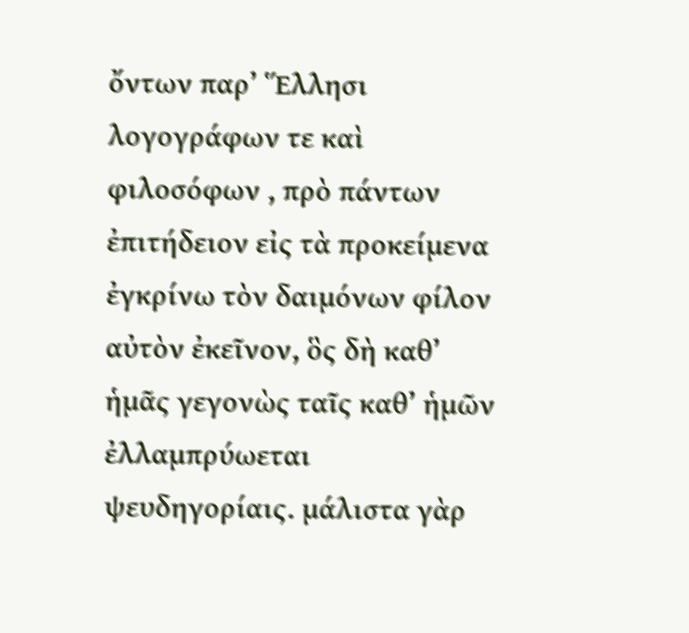ὄντων παρ’ Ἕλλησι λογογράφων τε καὶ φιλοσόφων , πρὸ πάντων ἐπιτήδειον εἰς τὰ προκείμενα ἐγκρίνω τὸν δαιμόνων φίλον αὐτὸν ἐκεῖνον, ὃς δὴ καθ’ ἡμᾶς γεγονὼς ταῖς καθ’ ἡμῶν ἐλλαμπρύωεται ψευδηγορίαις. μάλιστα γὰρ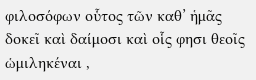φιλοσόφων οὗτος τῶν καθ’ ἡμᾶς δοκεῖ καὶ δαίμοσι καὶ οἷς φησι θεοῖς ὡμιληκέναι ,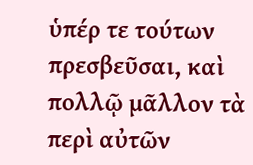ὑπέρ τε τούτων πρεσβεῦσαι, καὶ πολλῷ μᾶλλον τὰ περὶ αὐτῶν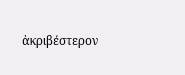ἀκριβέστερον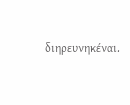διηρευνηκέναι.